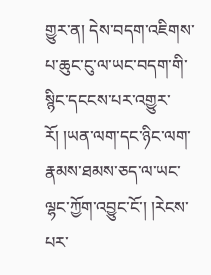གྱུར་ན། དེས་བདག་འཇིགས་པ་ཆུང་ངུ་ལ་ཡང་བདག་གི་སྙིང་དངངས་པར་འགྱུར་རོ། །ཡན་ལག་དང་ཉིང་ལག་རྣམས་ཐམས་ཅད་ལ་ཡང་ལྷང་ཀྱོག་འབྱུང་ངོ་། །རེངས་པར་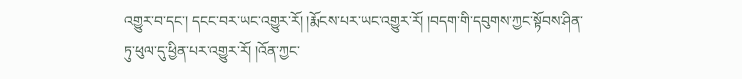འགྱུར་བ་དང་། དངང་བར་ཡང་འགྱུར་རོ། །རྨོངས་པར་ཡང་འགྱུར་རོ། །བདག་གི་དབུགས་ཀྱང་སྟོབས་ཤིན་ཏུ་ཕུལ་དུ་ཕྱིན་པར་འགྱུར་རོ། །འོན་ཀྱང་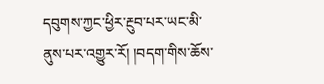དབུགས་ཀྱང་ཕྱིར་རྔུབ་པར་ཡང་མི་ནུས་པར་འགྱུར་རོ། །བདག་གིས་ཆོས་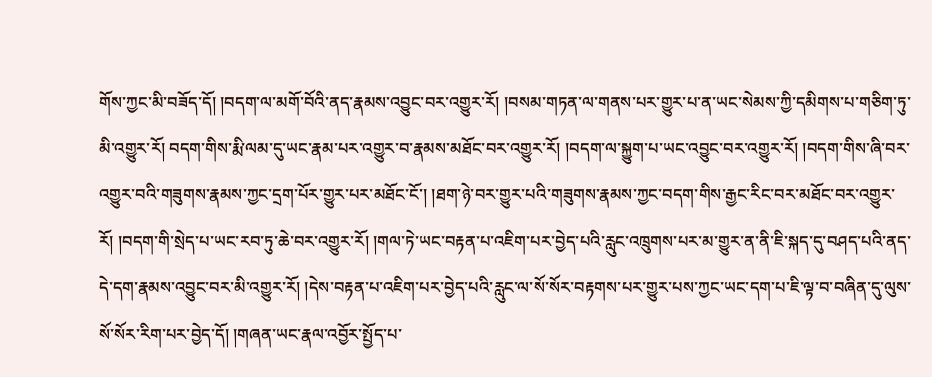གོས་ཀྱང་མི་བཟོད་དོ། །བདག་ལ་མགོ་བོའི་ནད་རྣམས་འབྱུང་བར་འགྱུར་རོ། །བསམ་གཏན་ལ་གནས་པར་གྱུར་པ་ན་ཡང་སེམས་ཀྱི་དམིགས་པ་གཅིག་ཏུ་མི་འགྱུར་རོ། བདག་གིས་རྨི་ལམ་དུ་ཡང་རྣམ་པར་འགྱུར་བ་རྣམས་མཐོང་བར་འགྱུར་རོ། །བདག་ལ་སྐྱུག་པ་ཡང་འབྱུང་བར་འགྱུར་རོ། །བདག་གིས་ཞི་བར་འགྱུར་བའི་གཟུགས་རྣམས་ཀྱང་དྲག་པོར་གྱུར་པར་མཐོང་ངོ་། །ཐག་ཉེ་བར་གྱུར་པའི་གཟུགས་རྣམས་ཀྱང་བདག་གིས་རྒྱང་རིང་བར་མཐོང་བར་འགྱུར་རོ། །བདག་གི་སྲེད་པ་ཡང་རབ་ཏུ་ཆེ་བར་འགྱུར་རོ། །གལ་ཏེ་ཡང་བརྟན་པ་འཇིག་པར་བྱེད་པའི་རླུང་འཁྲུགས་པར་མ་གྱུར་ན་ནི་ཇི་སྐད་དུ་བཤད་པའི་ནད་དེ་དག་རྣམས་འབྱུང་བར་མི་འགྱུར་རོ། །དེས་བརྟན་པ་འཇིག་པར་བྱེད་པའི་རླུང་ལ་སོ་སོར་བརྟགས་པར་གྱུར་པས་ཀྱང་ཡང་དག་པ་ཇི་ལྟ་བ་བཞིན་དུ་ལུས་སོ་སོར་རིག་པར་བྱེད་དོ། །གཞན་ཡང་རྣལ་འབྱོར་སྤྱོད་པ་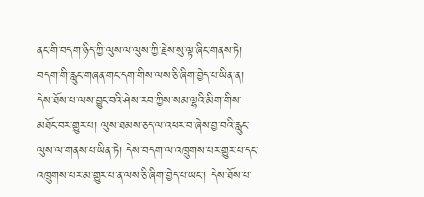ནང་གི་བདག་ཉིད་ཀྱི་ལུས་ལ་ལུས་ཀྱི་རྗེས་སུ་ལྟ་ཞིང་གནས་ཏེ། བདག་གི་རླུང་གཞན་གང་དག་གིས་ལས་ཅི་ཞིག་བྱེད་པ་ཡིན་ན། དེས་ཐོས་པ་ལས་བྱུང་བའི་ཤེས་རབ་ཀྱིས་སམ་ལྷའི་མིག་གིས་མཐོང་བར་གྱུར་པ། ལུས་ཐམས་ཅད་ལ་འཕར་བ་ཞེས་བྱ་བའི་རླུང་ལུས་ལ་གནས་པ་ཡིན་ཏེ། དེས་བདག་ལ་འཁྲུགས་པར་གྱུར་པ་དང་འཁྲུགས་པར་མ་གྱུར་པ་ན་ལས་ཅི་ཞིག་བྱེད་པ་ཡང་། དེས་ཐོས་པ་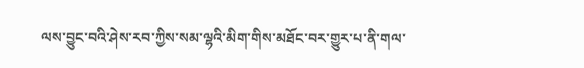ལས་བྱུང་བའི་ཤེས་རབ་ཀྱིས་སམ་ལྷའི་མིག་གིས་མཐོང་བར་གྱུར་པ་ནི་གལ་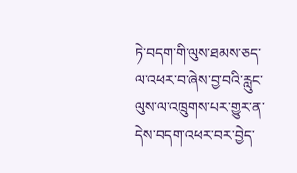ཏེ་བདག་གི་ལུས་ཐམས་ཅད་ལ་འཕར་བ་ཞེས་བྱ་བའི་རླུང་ལུས་ལ་འཁྲུགས་པར་གྱུར་ན་དེས་བདག་འཕར་བར་བྱེད་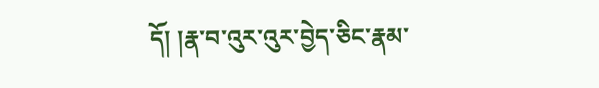དོ། །རྣ་བ་འུར་འུར་བྱེད་ཅིང་རྣམ་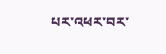པར་འཕར་བར་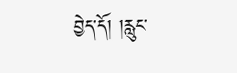བྱེད་དོ། །རླུང་